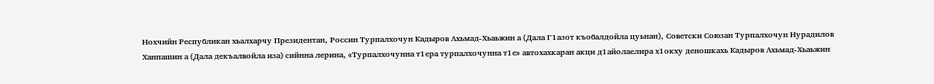Нохчийн Республикан хьалхарчу Президентан, Россин Турпалхочун Кадыров Ахьмад-Хьаьжин а (Дала Г1азот къобалдойла цуьнан), Советски Союзан Турпалхочун Нурадилов Ханпашин а (Дала декъалвойла иза) сийнна лерина, «Турпалхочунна т1ера турпалхочунна т1е» автохахкаран акци д1айолаелира х1окху деношкахь Кадыров Ахьмад-Хьаьжин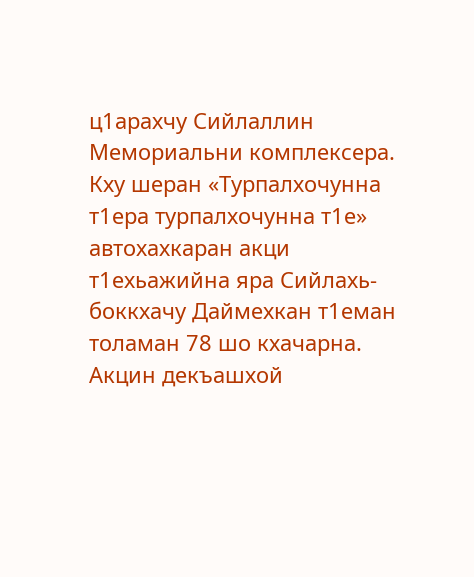ц1арахчу Сийлаллин Мемориальни комплексера. Кху шеран «Турпалхочунна т1ера турпалхочунна т1е» автохахкаран акци т1ехьажийна яра Сийлахь-боккхачу Даймехкан т1еман толаман 78 шо кхачарна. Акцин декъашхой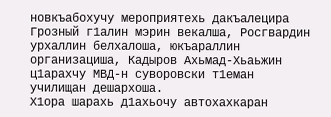новкъабохучу мероприятехь дакъалецира Грозный г1алин мэрин векалша, Росгвардин урхаллин белхалоша, юкъараллин организациша, Кадыров Ахьмад-Хьаьжин ц1арахчу МВД-н суворовски т1еман училищан дешархоша.
Х1ора шарахь д1ахьочу автохахкаран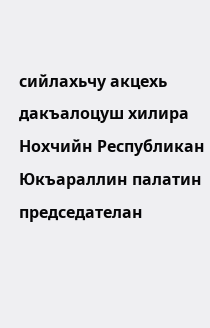сийлахьчу акцехь дакъалоцуш хилира Нохчийн Республикан Юкъараллин палатин председателан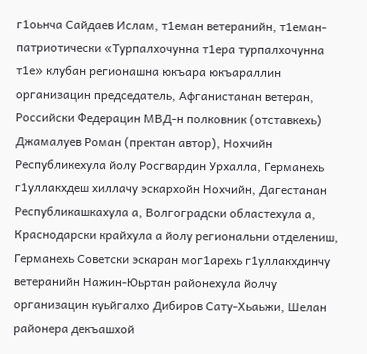г1оьнча Сайдаев Ислам, т1еман ветеранийн, т1еман-патриотически «Турпалхочунна т1ера турпалхочунна т1е» клубан регионашна юкъара юкъараллин организацин председатель, Афганистанан ветеран, Российски Федерацин МВД-н полковник (отставкехь) Джамалуев Роман (пректан автор), Нохчийн Республикехула йолу Росгвардин Урхалла, Германехь г1уллакхдеш хиллачу эскархойн Нохчийн, Дагестанан Республикашкахула а, Волгоградски областехула а, Краснодарски крайхула а йолу региональни отделениш, Германехь Советски эскаран мог1арехь г1уллакхдинчу ветеранийн Нажин-Юьртан районехула йолчу организацин куьйгалхо Дибиров Сату-Хьаьжи, Шелан районера декъашхой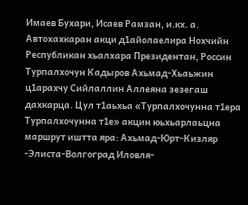Имаев Бухари, Исаев Рамзан, и.кх. а.
Автохахкаран акци д1айолаелира Нохчийн Республикан хьалхара Президентан, Россин Турпалхочун Кадыров Ахьмад-Хьаьжин ц1арахчу Сийлаллин Аллеяна зезегаш дахкарца. Цул т1аьхьа «Турпалхочунна т1ера Турпалхочунна т1е» акцин юьхьарлаьцна маршрут иштта яра: Ахьмад-Юрт-Кизляр -Элиста-Волгоград Иловля-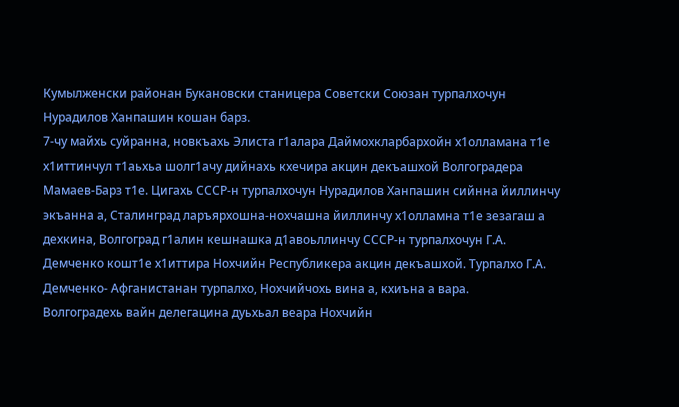Кумылженски районан Букановски станицера Советски Союзан турпалхочун Нурадилов Ханпашин кошан барз.
7-чу майхь суйранна, новкъахь Элиста г1алара Даймохкларбархойн х1олламана т1е х1иттинчул т1аьхьа шолг1ачу дийнахь кхечира акцин декъашхой Волгоградера Мамаев-Барз т1е. Цигахь СССР-н турпалхочун Нурадилов Ханпашин сийнна йиллинчу экъанна а, Сталинград ларъярхошна-нохчашна йиллинчу х1олламна т1е зезагаш а дехкина, Волгоград г1алин кешнашка д1авоьллинчу СССР-н турпалхочун Г.А. Демченко кошт1е х1иттира Нохчийн Республикера акцин декъашхой. Турпалхо Г.А. Демченко- Афганистанан турпалхо, Нохчийчохь вина а, кхиъна а вара.
Волгоградехь вайн делегацина дуьхьал веара Нохчийн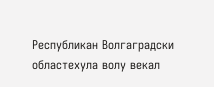Республикан Волгаградски областехула волу векал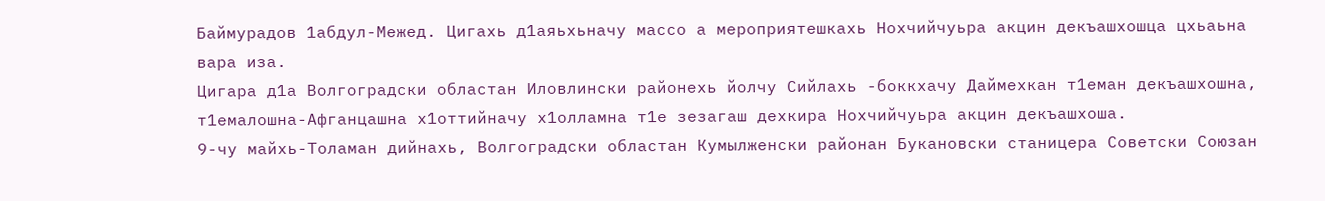Баймурадов 1абдул-Межед. Цигахь д1аяьхьначу массо а мероприятешкахь Нохчийчуьра акцин декъашхошца цхьаьна вара иза.
Цигара д1а Волгоградски областан Иловлински районехь йолчу Сийлахь -боккхачу Даймехкан т1еман декъашхошна, т1емалошна-Афганцашна х1оттийначу х1олламна т1е зезагаш дехкира Нохчийчуьра акцин декъашхоша.
9-чу майхь-Толаман дийнахь, Волгоградски областан Кумылженски районан Букановски станицера Советски Союзан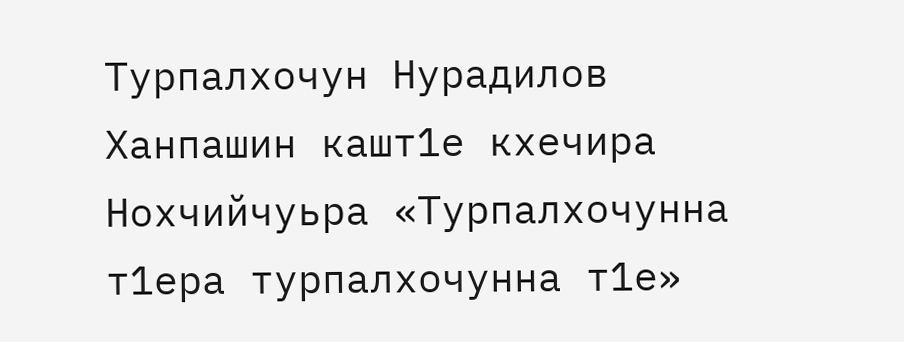Турпалхочун Нурадилов Ханпашин кашт1е кхечира Нохчийчуьра «Турпалхочунна т1ера турпалхочунна т1е»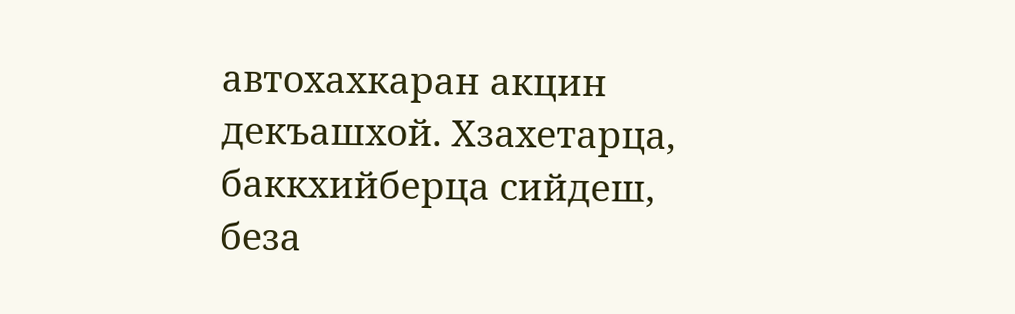автохахкаран акцин декъашхой. Хзахетарца, баккхийберца сийдеш, беза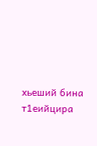хьеший бина т1еийцира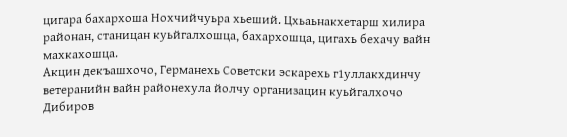цигара бахархоша Нохчийчуьра хьеший. Цхьаьнакхетарш хилира районан, станицан куьйгалхошца, бахархошца, цигахь бехачу вайн махкахошца.
Акцин декъашхочо, Германехь Советски эскарехь г1уллакхдинчу ветеранийн вайн районехула йолчу организацин куьйгалхочо Дибиров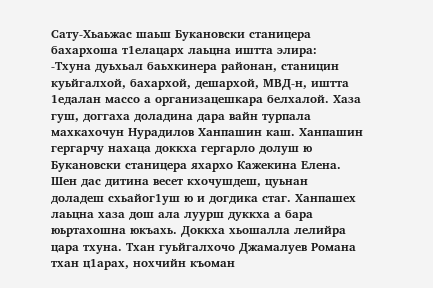Сату-Хьаьжас шаьш Букановски станицера бахархоша т1елацарх лаьцна иштта элира:
-Тхуна дуьхьал баьхкинера районан, станицин куьйгалхой, бахархой, дешархой, МВД-н, иштта 1едалан массо а организацешкара белхалой. Хаза гуш, доггаха доладина дара вайн турпала махкахочун Нурадилов Ханпашин каш. Ханпашин гергарчу нахаца доккха гергарло долуш ю Букановски станицера яхархо Кажекина Елена. Шен дас дитина весет кхочушдеш, цуьнан доладеш схьайог1уш ю и догдика стаг. Ханпашех лаьцна хаза дош ала луурш дуккха а бара юьртахошна юкъахь. Доккха хьошалла лелийра цара тхуна. Тхан гуьйгалхочо Джамалуев Романа тхан ц1арах, нохчийн къоман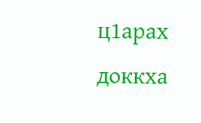ц1арах доккха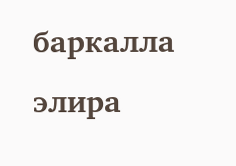баркалла элира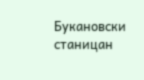Букановски станицан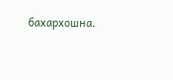бахархошна.